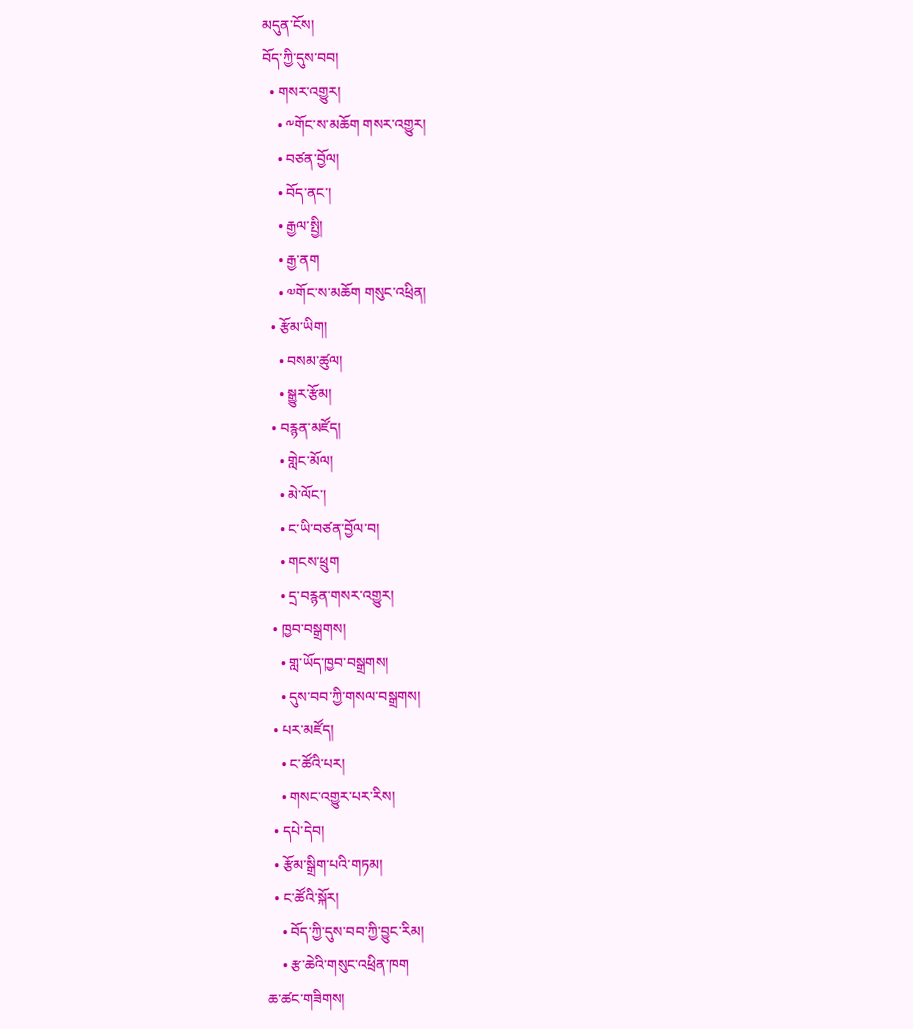མདུན་ངོས།
བོད་ཀྱི་དུས་བབ།
  • གསར་འགྱུར།
    • ༸གོང་ས་མཆོག གསར་འགྱུར།
    • བཙན་བྱོལ།
    • བོད་ནང་།
    • རྒྱལ་སྤྱི།
    • རྒྱ་ནག
    • ༧གོང་ས་མཆོག གསུང་འཕྲིན།
  • རྩོམ་ཡིག།
    • བསམ་ཚུལ།
    • སྒྱུར་རྩོམ།
  • བརྙན་མཛོད།
    • གླེང་མོལ།
    • མེ་ལོང་།
    • ང་ཡི་བཙན་བྱོལ་བ།
    • གངས་ཕྲུག
    • དྲ་བརྙན་གསར་འགྱུར།
  • ཁྱབ་བསྒྲགས།
    • གླ་ཡོད་ཁྱབ་བསྒྲགས།
    • དུས་བབ་ཀྱི་གསལ་བསྒྲགས།
  • པར་མཛོད།
    • ང་ཚོའི་པར།
    • གསང་འགྱུར་པར་རིས།
  • དཔེ་དེབ།
  • རྩོམ་སྒྲིག་པའི་གཏམ།
  • ང་ཚོའི་སྐོར།
    • བོད་ཀྱི་དུས་བབ་ཀྱི་བྱུང་རིམ།
    • རྩ་ཆེའི་གསུང་འཕྲིན་ཁག
ཆ་ཚང་གཟིགས།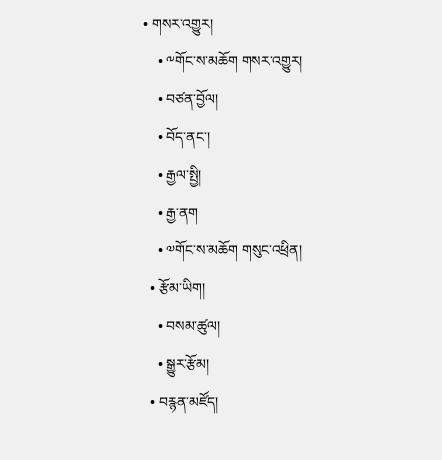• གསར་འགྱུར།
    • ༸གོང་ས་མཆོག གསར་འགྱུར།
    • བཙན་བྱོལ།
    • བོད་ནང་།
    • རྒྱལ་སྤྱི།
    • རྒྱ་ནག
    • ༧གོང་ས་མཆོག གསུང་འཕྲིན།
  • རྩོམ་ཡིག།
    • བསམ་ཚུལ།
    • སྒྱུར་རྩོམ།
  • བརྙན་མཛོད།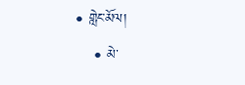• གླེང་མོལ།
    • མེ་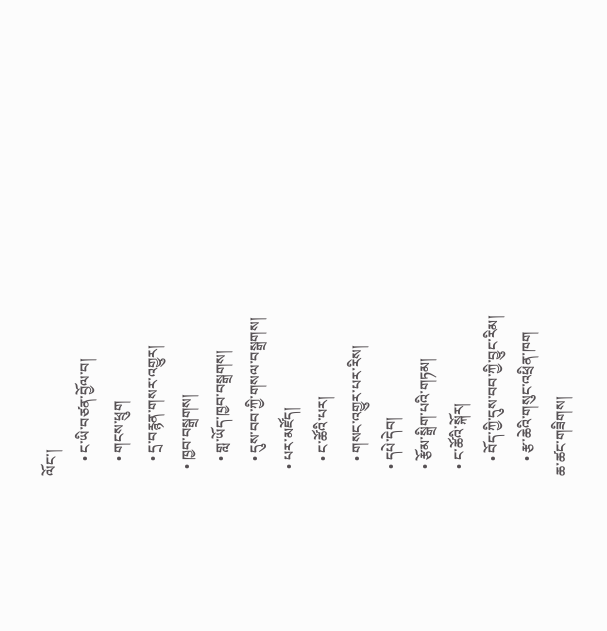ལོང་།
    • ང་ཡི་བཙན་བྱོལ་བ།
    • གངས་ཕྲུག
    • དྲ་བརྙན་གསར་འགྱུར།
  • ཁྱབ་བསྒྲགས།
    • གླ་ཡོད་ཁྱབ་བསྒྲགས།
    • དུས་བབ་ཀྱི་གསལ་བསྒྲགས།
  • པར་མཛོད།
    • ང་ཚོའི་པར།
    • གསང་འགྱུར་པར་རིས།
  • དཔེ་དེབ།
  • རྩོམ་སྒྲིག་པའི་གཏམ།
  • ང་ཚོའི་སྐོར།
    • བོད་ཀྱི་དུས་བབ་ཀྱི་བྱུང་རིམ།
    • རྩ་ཆེའི་གསུང་འཕྲིན་ཁག
ཆ་ཚང་གཟིགས།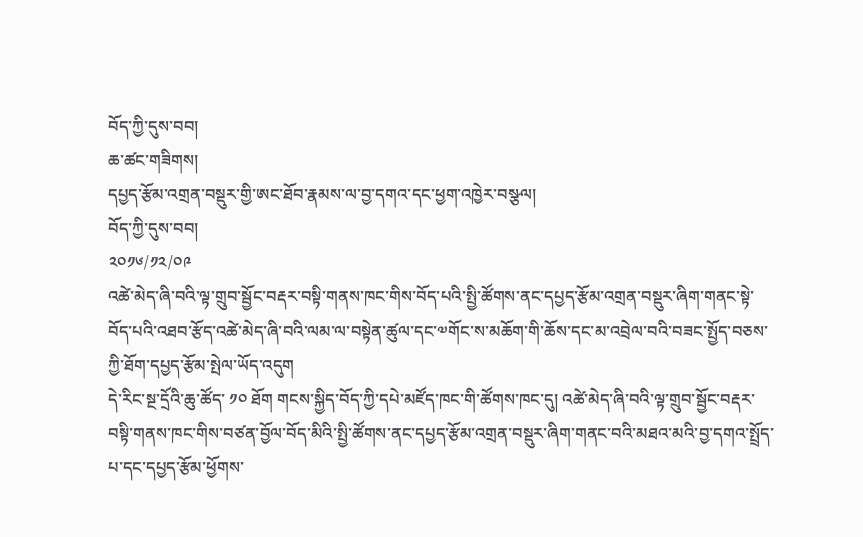བོད་ཀྱི་དུས་བབ།
ཆ་ཚང་གཟིགས།
དཔྱད་རྩོམ་འགྲན་བསྡུར་གྱི་ཨང་ཐོབ་རྣམས་ལ་བྱ་དགའ་དང་ཕྱག་འཁྱེར་བསྩལ།
བོད་ཀྱི་དུས་བབ།
༢༠༡༦/༡༢/༠༩
འཚེ་མེད་ཞི་བའི་ལྟ་གྲུབ་སྦྱོང་བརྡར་བསྟི་གནས་ཁང་གིས་བོད་པའི་སྤྱི་ཚོགས་ནང་དཔྱད་རྩོམ་འགྲན་བསྡུར་ཞིག་གནང་སྟེ་བོད་པའི་འཐབ་རྩོད་འཚེ་མེད་ཞི་བའི་ལམ་ལ་བསྟེན་ཚུལ་དང་༧གོང་ས་མཆོག་གི་ཆོས་དང་མ་འབྲེལ་བའི་བཟང་སྤྱོད་བཅས་ཀྱི་ཐོག་དཔྱད་རྩོམ་སྤེལ་ཡོད་འདུག
དེ་རིང་སྔ་དྲོའི་ཆུ་ཚོད་ ༡༠ ཐོག གངས་སྐྱིད་བོད་ཀྱི་དཔེ་མཛོད་ཁང་གི་ཚོགས་ཁང་དུ། འཚེ་མེད་ཞི་བའི་ལྟ་གྲུབ་སྦྱོང་བརྡར་བསྟི་གནས་ཁང་གིས་བཙན་བྱོལ་བོད་མིའི་སྤྱི་ཚོགས་ནང་དཔྱད་རྩོམ་འགྲན་བསྡུར་ཞིག་གནང་བའི་མཐའ་མའི་བྱ་དགའ་སྤྲོད་པ་དང་དཔྱད་རྩོམ་ཕྱོགས་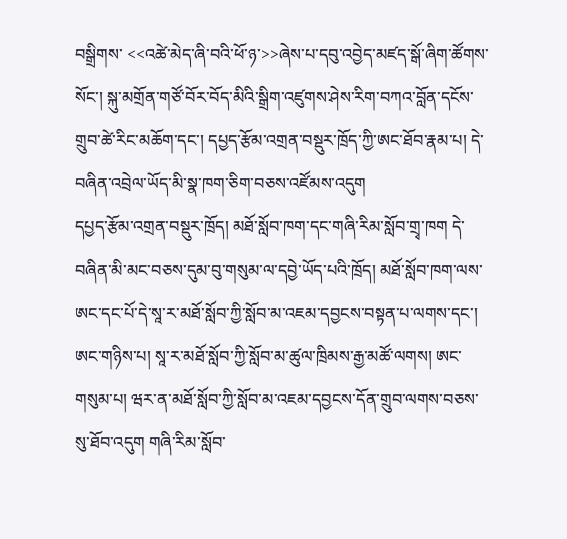བསྒྲིགས་ <<འཚེ་མེད་ཞི་བའི་ཕོ་ཉ་>>ཞེས་པ་དབུ་འབྱེད་མཛད་སྒོ་ཞིག་ཚོགས་སོང་། སྐུ་མགྲོན་གཙོ་བོར་བོད་མིའི་སྒྲིག་འཛུགས་ཤེས་རིག་བཀའ་བློན་དངོས་གྲུབ་ཚེ་རིང་མཆོག་དང་། དཔྱད་རྩོམ་འགྲན་བསྡུར་ཁྲོད་ཀྱི་ཨང་ཐོབ་རྣམ་པ། དེ་བཞིན་འབྲེལ་ཡོད་མི་སྣ་ཁག་ཅིག་བཅས་འཛོམས་འདུག
དཔྱད་རྩོམ་འགྲན་བསྡུར་ཁྲོད། མཐོ་སློབ་ཁག་དང་གཞི་རིམ་སློབ་གྲྭ་ཁག དེ་བཞིན་མི་མང་བཅས་དུམ་བུ་གསུམ་ལ་དབྱེ་ཡོད་པའི་ཁྲོད། མཐོ་སློབ་ཁག་ལས་ཨང་དང་པོ་དེ་སཱ་ར་མཐོ་སློབ་ཀྱི་སློབ་མ་འཇམ་དབྱངས་བསྟན་པ་ལགས་དང་། ཨང་གཉིས་པ། སཱ་ར་མཐོ་སློབ་ཀྱི་སློབ་མ་ཚུལ་ཁྲིམས་རྒྱ་མཚོ་ལགས། ཨང་གསུམ་པ། ཝར་ན་མཐོ་སློབ་ཀྱི་སློབ་མ་འཇམ་དབྱངས་དོན་གྲུབ་ལགས་བཅས་སུ་ཐོབ་འདུག གཞི་རིམ་སློབ་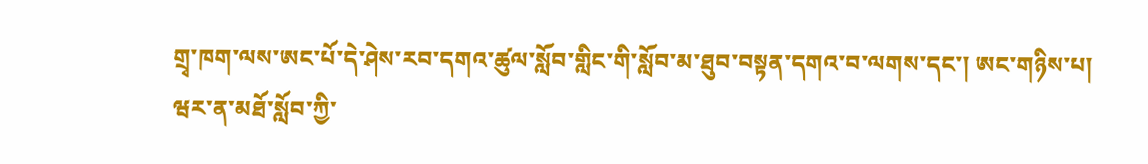གྲྭ་ཁག་ལས་ཨང་པོ་དེ་ཤེས་རབ་དགའ་ཚུལ་སློབ་གླིང་གི་སློབ་མ་ཐུབ་བསྟན་དགའ་བ་ལགས་དང་། ཨང་གཉིས་པ། ཝར་ན་མཐོ་སློབ་ཀྱི་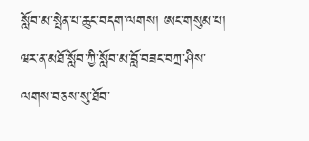སློབ་མ་སྤེན་པ་ཆུང་བདག་ལགས། ཨང་གསུམ་པ། ཝར་ན་མཐོ་སློབ་ཀྱི་སློབ་མ་བློ་བཟང་བཀྲ་ཤིས་ལགས་བཅས་སུ་ཐོབ་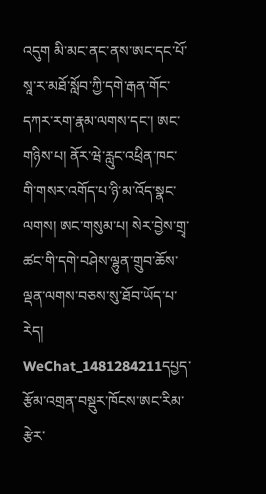འདུག མི་མང་ནང་ནས་ཨང་དང་པོ་སཱ་ར་མཐོ་སློབ་ཀྱི་དགེ་རྒན་གོང་དཀར་རག་རྣམ་ལགས་དང་། ཨང་གཉིས་པ། ནོར་ཝེ་རླུང་འཕྲིན་ཁང་གི་གསར་འགོད་པ་ཉི་མ་འོད་སྣང་ལགས། ཨང་གསུམ་པ། སེར་བྱེས་གྲྭ་ཚང་གི་དགེ་བཤེས་ལྷུན་གྲུབ་ཆོས་ལྡན་ལགས་བཅས་སུ་ཐོབ་ཡོད་པ་རེད།
WeChat_1481284211དཔྱད་རྩོམ་འགྲན་བསྡུར་ཁོངས་ཨང་རིམ་རྩེར་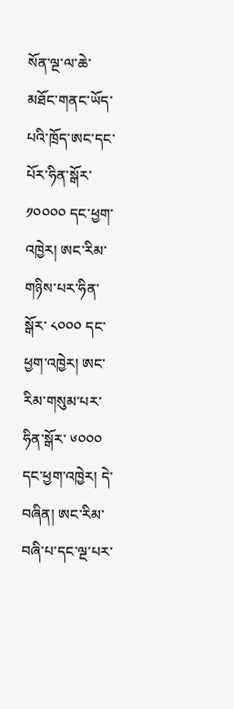སོན་ལྔ་ལ་ཆེ་མཐོང་གནང་ཡོད་པའི་ཁྲོད་ཨང་དང་པོར་ཧིན་སྒོར་ ༡༠༠༠༠ དང་ཕྱག་འཁྱེར། ཨང་རིམ་གཉིས་པར་ཧིན་སྒོར་ ༨༠༠༠ དང་ཕྱག་འཁྱེར། ཨང་རིམ་གསུམ་པར་ཧིན་སྒོར་ ༦༠༠༠ དང་ཕྱག་འཁྱེར། དེ་བཞིན། ཨང་རིམ་བཞི་པ་དང་ལྔ་པར་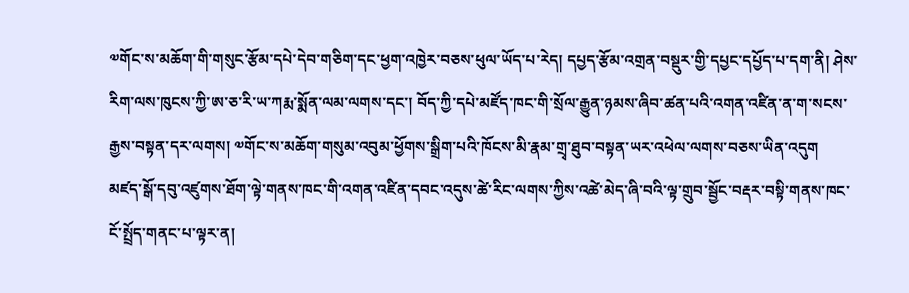༧གོང་ས་མཆོག་གི་གསུང་རྩོམ་དཔེ་དེབ་གཅིག་དང་ཕྱག་འཁྱེར་བཅས་ཕུལ་ཡོད་པ་རེད། དཔྱད་རྩོམ་འགྲན་བསྡུར་གྱི་དཔྱང་དཔྱོད་པ་དག་ནི། ཤེས་རིག་ལས་ཁུངས་ཀྱི་ཨ་ཅ་རི་ཡ་ཀརྨ་སྨོན་ལམ་ལགས་དང་། བོད་ཀྱི་དཔེ་མཛོད་ཁང་གི་སྲོལ་རྒྱུན་ཉམས་ཞིབ་ཚན་པའི་འགན་འཛིན་ན་ག་སངས་རྒྱས་བསྟན་དར་ལགས། ༧གོང་ས་མཆོག་གསུམ་འབུམ་ཕྱོགས་སྒྲིག་པའི་ཁོངས་མི་རྣམ་གྲྭ་ཐུབ་བསྟན་ཡར་འཕེལ་ལགས་བཅས་ཡིན་འདུག
མཛད་སྒོ་དབུ་འཛུགས་ཐོག་ལྟེ་གནས་ཁང་གི་འགན་འཛིན་དབང་འདུས་ཚེ་རིང་ལགས་ཀྱིས་འཚེ་མེད་ཞི་བའི་ལྟ་གྲུབ་སྦྱོང་བརྡར་བསྟི་གནས་ཁང་ངོ་སྤྲོད་གནང་པ་ལྟར་ན།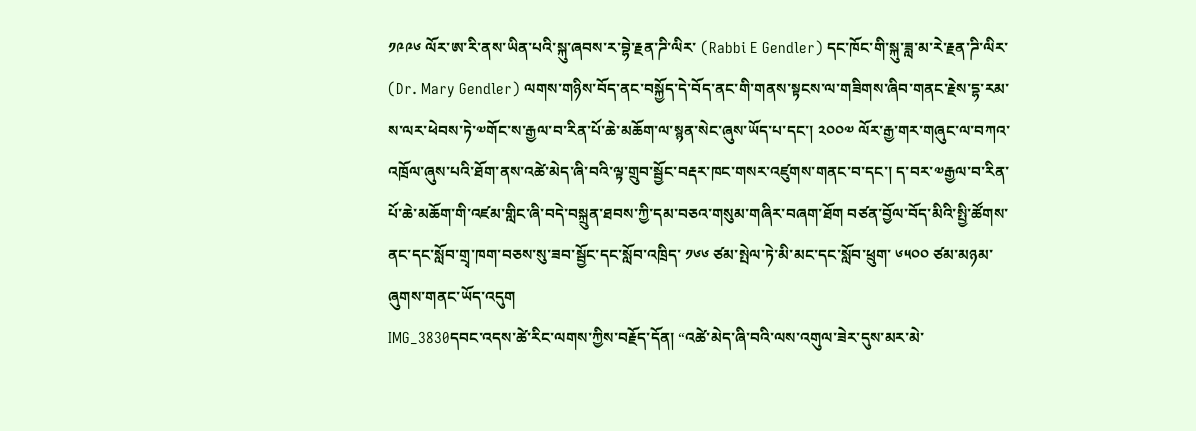༡༩༩༦ ལོར་ཨ་རི་ནས་ཡིན་པའི་སྐུ་ཞབས་ར་བྷེ་རྗན་ཌི་ལིར་ (Rabbi E Gendler) དང་ཁོང་གི་སྐུ་ཟླ་མ་རེ་རྗན་ཌི་ལིར་ (Dr. Mary Gendler) ལགས་གཉིས་བོད་ནང་བསྐྱོད་དེ་བོད་ནང་གི་གནས་སྟངས་ལ་གཟིགས་ཞིབ་གནང་རྗེས་དྷ་རམ་ས་ལར་ཕེབས་ཏེ་༧གོང་ས་རྒྱལ་བ་རིན་པོ་ཆེ་མཆོག་ལ་སྙན་སེང་ཞུས་ཡོད་པ་དང་། ༢༠༠༧ ལོར་རྒྱ་གར་གཞུང་ལ་བཀའ་འཁྲོལ་ཞུས་པའི་ཐོག་ནས་འཚེ་མེད་ཞི་བའི་ལྟ་གྲུབ་སྦྱོང་བརྡར་ཁང་གསར་འཛུགས་གནང་བ་དང་། ད་བར་༧རྒྱལ་བ་རིན་པོ་ཆེ་མཆོག་གི་འཛམ་གླིང་ཞི་བདེ་བསྐྲུན་ཐབས་ཀྱི་དམ་བཅའ་གསུམ་གཞིར་བཞག་ཐོག བཙན་བྱོལ་བོད་མིའི་སྤྱི་ཚོགས་ནང་དང་སློབ་གྲྭ་ཁག་བཅས་སུ་ཟབ་སྦྱོང་དང་སློབ་འཁྲིད་ ༡༦༦ ཙམ་སྤེལ་ཏེ་མི་མང་དང་སློབ་ཕྲུག་ ༦༥༠༠ ཙམ་མཉམ་ཞུགས་གནང་ཡོད་འདུག
IMG_3830དབང་འདས་ཚེ་རིང་ལགས་ཀྱིས་བརྗོད་དོན། “འཚེ་མེད་ཞི་བའི་ལས་འགུལ་ཟེར་དུས་མར་མེ་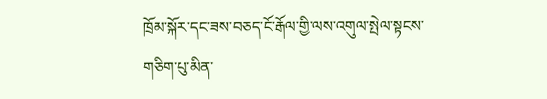ཁྲོམ་སྐོར་དང་ཟས་བཅད་ངོ་རྒོལ་གྱི་ལས་འགུལ་སྤེལ་སྟངས་གཅིག་པུ་མིན་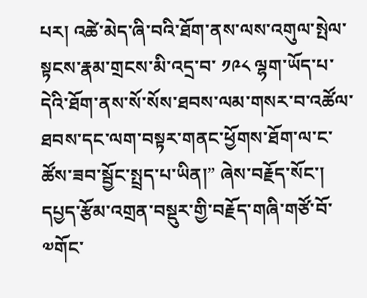པར། འཚེ་མེད་ཞི་བའི་ཐོག་ནས་ལས་འགུལ་སྤེལ་སྟངས་རྣམ་གྲངས་མི་འདྲ་བ་ ༡༩༨ ལྷག་ཡོད་པ་དེའི་ཐོག་ནས་སོ་སོས་ཐབས་ལམ་གསར་བ་འཚོལ་ཐབས་དང་ལག་བསྟར་གནང་ཕྱོགས་ཐོག་ལ་ང་ཚོས་ཟབ་སྦྱོང་སྤྲད་པ་ཡིན།” ཞེས་བརྗོད་སོང་།
དཔྱད་རྩོམ་འགྲན་བསྡུར་གྱི་བརྗོད་གཞི་གཙོ་བོ་༧གོང་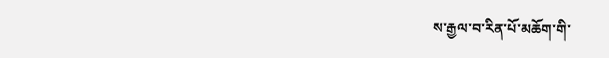ས་རྒྱལ་བ་རིན་པོ་མཆོག་གི་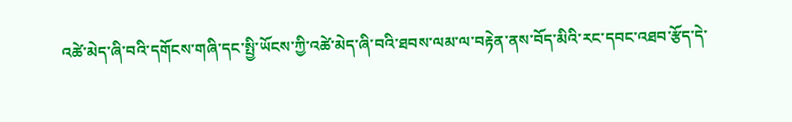འཚེ་མེད་ཞི་བའི་དགོངས་གཞི་དང་སྤྱི་ཡོངས་ཀྱི་འཚེ་མེད་ཞི་བའི་ཐབས་ལམ་ལ་བརྟེན་ནས་བོད་མིའི་རང་དབང་འཐབ་རྩོད་དེ་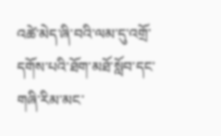འཚེ་མེད་ཞི་བའི་ལམ་དུ་འགྲོ་དགོས་པའི་ཐོག་མཐོ་སློབ་དང་གཞི་རིམ་མང་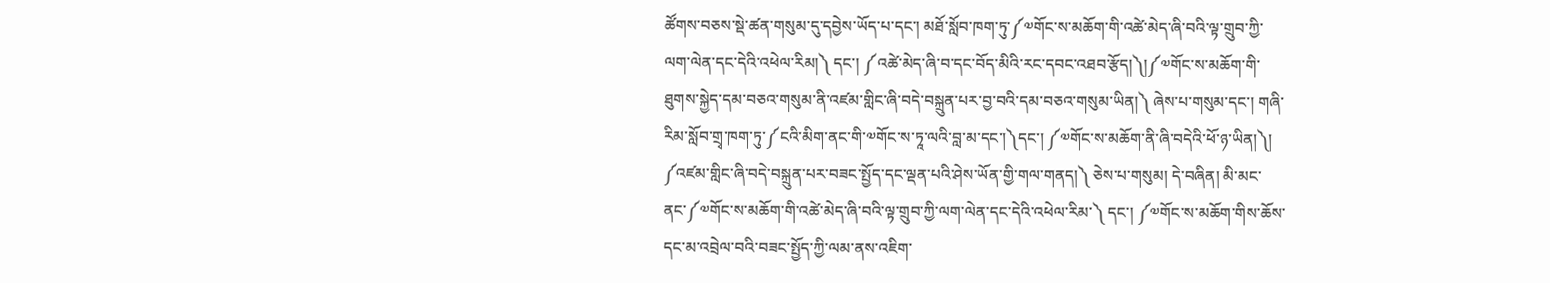ཚོགས་བཅས་སྡེ་ཚན་གསུམ་དུ་དབྱེས་ཡོད་པ་དང་། མཐོ་སློབ་ཁག་ཏུ་༼༧གོང་ས་མཆོག་གི་འཚེ་མེད་ཞི་བའི་ལྟ་གྲུབ་ཀྱི་ལག་ལེན་དང་དེའི་འཕེལ་རིམ།༽ དང་། ༼འཚེ་མེད་ཞི་བ་དང་བོད་མིའི་རང་དབང་འཐབ་རྩོད།༽།༼༧གོང་ས་མཆོག་གི་ཐུགས་སྐྱེད་དམ་བཅའ་གསུམ་ནི་འཛམ་གླིང་ཞི་བདེ་བསྐྲུན་པར་བྱ་བའི་དམ་བཅའ་གསུམ་ཡིན།༽ ཞེས་པ་གསུམ་དང་། གཞི་རིམ་སློབ་གྲྭ་ཁག་ཏུ་༼ངའི་མིག་ནང་གི་༧གོང་ས་ཏཱ་ལའི་བླ་མ་དང་།༽དང་། ༼༧གོང་ས་མཆོག་ནི་ཞི་བདེའི་ཕོ་ཉ་ཡིན།༽། ༼འཛམ་གླིང་ཞི་བདེ་བསྐྲུན་པར་བཟང་སྤྱོད་དང་ལྡན་པའི་ཤེས་ཡོན་གྱི་གལ་གནད།༽ ཅེས་པ་གསུམ། དེ་བཞིན། མི་མང་ནང་༼༧གོང་ས་མཆོག་གི་འཚེ་མེད་ཞི་བའི་ལྟ་གྲུབ་ཀྱི་ལག་ལེན་དང་དེའི་འཕེལ་རིམ་༽ དང་། ༼༧གོང་ས་མཆོག་གིས་ཆོས་དང་མ་འབྲེལ་བའི་བཟང་སྤྱོད་ཀྱི་ལམ་ནས་འཇིག་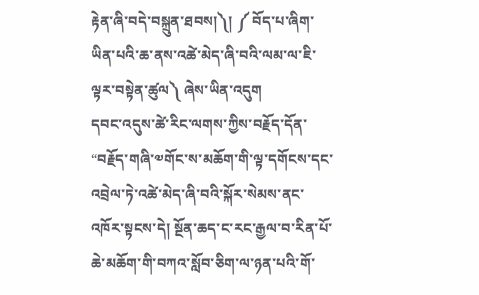རྟེན་ཞི་བདེ་བསྐྲུན་ཐབས།༽། ༼ བོད་པ་ཞིག་ཡིན་པའི་ཆ་ནས་འཚེ་མེད་ཞི་བའི་ལམ་ལ་ཇི་ལྟར་བསྟེན་ཚུལ༽ ཞེས་ཡིན་འདུག
དབང་འདུས་ཚེ་རིང་ལགས་ཀྱིས་བརྗོད་དོན་ “བརྗོད་གཞི་༧གོང་ས་མཆོག་གི་ལྟ་དགོངས་དང་འབྲེལ་ཏེ་འཚེ་མེད་ཞི་བའི་སྐོར་སེམས་ནང་འཁོར་སྟངས་དེ། སྔོན་ཆད་ང་རང་རྒྱལ་བ་རིན་པོ་ཆེ་མཆོག་གི་བཀའ་སློབ་ཅིག་ལ་ཉན་པའི་གོ་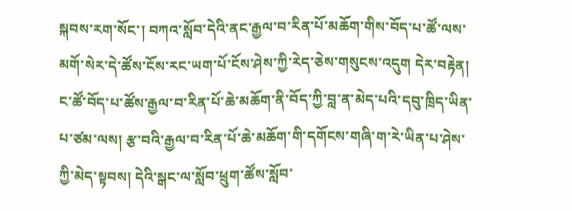སྐབས་རག་སོང་། བཀའ་སློབ་དེའི་ནང་རྒྱལ་བ་རིན་པོ་མཆོག་གིས་བོད་པ་ཚོ་ལས་མགོ་སེར་དེ་ཚོས་ངོས་རང་ཡག་པོ་ངོས་ཤེས་ཀྱི་རེད་ཅེས་གསུངས་འདུག དེར་བརྟེན། ང་ཚོ་བོད་པ་ཚོས་རྒྱལ་བ་རིན་པོ་ཆེ་མཆོག་ནི་བོད་ཀྱི་བླ་ན་མེད་པའི་དབུ་ཁྲིད་ཡིན་པ་ཙམ་ལས། རྩ་བའི་རྒྱལ་བ་རིན་པོ་ཆེ་མཆོག་གི་དགོངས་གཞི་ག་རེ་ཡིན་པ་ཤེས་ཀྱི་མེད་སྟབས། དེའི་སྒང་ལ་སློབ་ཕྲུག་ཚོས་སློབ་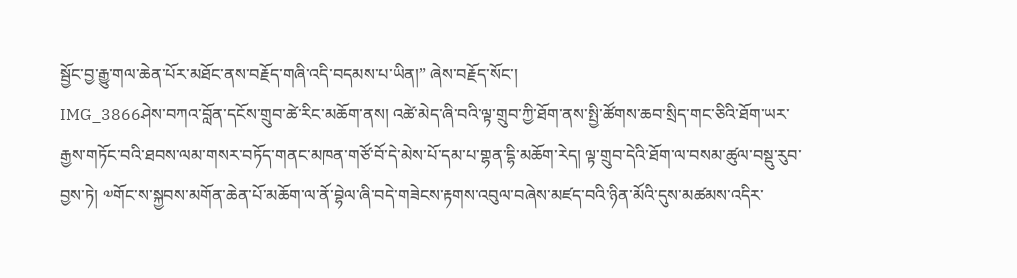སྦྱོང་བྱ་རྒྱུ་གལ་ཆེན་པོར་མཐོང་ནས་བརྗོད་གཞི་འདི་བདམས་པ་ཡིན།” ཞེས་བརྗོད་སོང་།
IMG_3866ཤེས་བཀའ་བློན་དངོས་གྲུབ་ཚེ་རིང་མཆོག་ནས། འཚེ་མེད་ཞི་བའི་ལྟ་གྲུབ་ཀྱི་ཐོག་ནས་སྤྱི་ཚོགས་ཆབ་སྲིད་གང་ཅིའི་ཐོག་ཡར་རྒྱས་གཏོང་བའི་ཐབས་ལམ་གསར་བཏོད་གནང་མཁན་གཙོ་བོ་དེ་མེས་པོ་དམ་པ་གྷན་དྷི་མཆོག་རེད། ལྟ་གྲུབ་དེའི་ཐོག་ལ་བསམ་ཚུལ་བསྡུ་རུབ་བྱས་ཏེ། ༧གོང་ས་སྐྱབས་མགོན་ཆེན་པོ་མཆོག་ལ་ནོ་བྷེལ་ཞི་བདེ་གཟེངས་རྟགས་འབུལ་བཞེས་མཛད་བའི་ཉིན་མོའི་དུས་མཚམས་འདིར་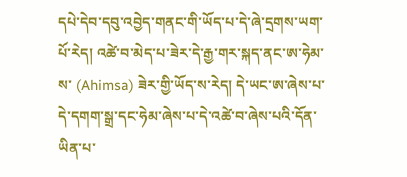དཔེ་དེབ་དབུ་འབྱེད་གནང་གི་ཡོད་པ་དེ་ཞེ་དྲགས་ཡག་པོ་རེད། འཚེ་བ་མེད་པ་ཟེར་དེ་རྒྱ་གར་སྐད་ནང་ཨ་ཧེམ་ས་ (Ahimsa) ཟེར་གྱི་ཡོད་ས་རེད། དེ་ཡང་ཨ་ཞེས་པ་དེ་དགག་སྒྲ་དང་ཧེམ་ཞེས་པ་དེ་འཚེ་བ་ཞེས་པའི་དོན་ཡིན་པ་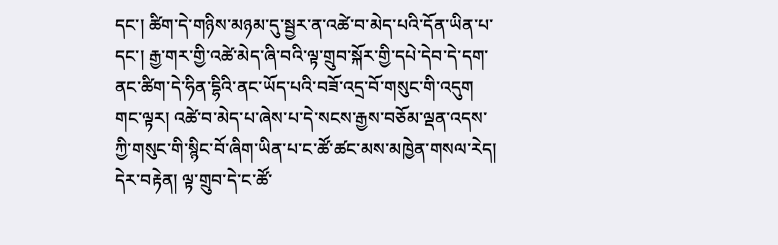དང་། ཚིག་དེ་གཉིས་མཉམ་དུ་སྦྱར་ན་འཚེ་བ་མེད་པའི་དོན་ཡིན་པ་དང་། རྒྱ་གར་གྱི་འཚེ་མེད་ཞི་བའི་ལྟ་གྲུབ་སྐོར་གྱི་དཔེ་དེབ་དེ་དག་ནང་ཚིག་དེ་ཧིན་དྷིའི་ནང་ཡོད་པའི་བཟོ་འདྲ་བོ་གསུང་གི་འདུག གང་ལྟར། འཚེ་བ་མེད་པ་ཞེས་པ་དེ་སངས་རྒྱས་བཅོམ་ལྡན་འདས་ཀྱི་གསུང་གི་སྙིང་བོ་ཞིག་ཡིན་པ་ང་ཚོ་ཚང་མས་མཁྱེན་གསལ་རེད། དེར་བརྟེན། ལྟ་གྲུབ་དེ་ང་ཚོ་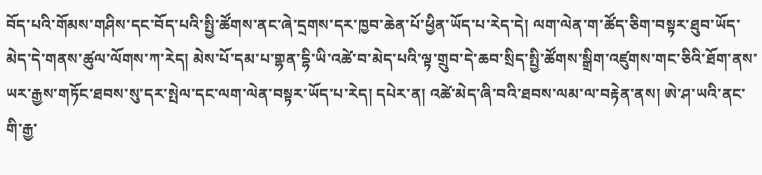བོད་པའི་གོམས་གཤིས་དང་བོད་པའི་སྤྱི་ཚོགས་ནང་ཞེ་དྲགས་དར་ཁྱབ་ཆེན་པོ་ཕྱིན་ཡོད་པ་རེད་དེ། ལག་ལེན་ག་ཚོད་ཅིག་བསྟར་ཐུབ་ཡོད་མེད་དེ་གནས་ཚུལ་ལོགས་ཀ་རེད། མེས་པོ་དམ་པ་གྷན་དྷི་ཡི་འཚེ་བ་མེད་པའི་ལྟ་གྲུབ་དེ་ཆབ་སྲིད་སྤྱི་ཚོགས་སྒྲིག་འཛུགས་གང་ཅིའི་ཐོག་ནས་ཡར་རྒྱས་གཏོང་ཐབས་སུ་དར་སྤེལ་དང་ལག་ལེན་བསྟར་ཡོད་པ་རེད། དཔེར་ན། འཚེ་མེད་ཞི་བའི་ཐབས་ལམ་ལ་བརྟེན་ནས། ཨེ་ཤ་ཡའི་ནང་གི་རྒྱ་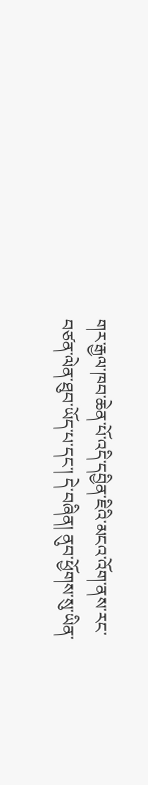གར་རྒྱལ་ཁབ་ཆེན་པོ་འདི་དབྱིན་ཇིའི་མངའ་འོག་ནས་རང་བཙན་ལེན་ཐུབ་ཡོད་པ་དང་། དེ་བཞིན། ནུབ་ཕྱོགས་སུ་ཡིན་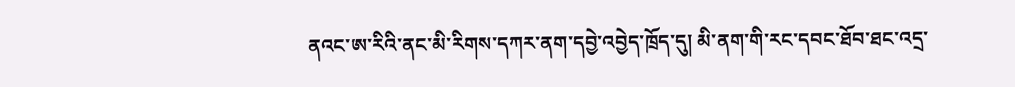ནའང་ཨ་རིའི་ནང་མི་རིགས་དཀར་ནག་དབྱེ་འབྱེད་ཁྲོད་དུ། མི་ནག་གི་རང་དབང་ཐོབ་ཐང་འདྲ་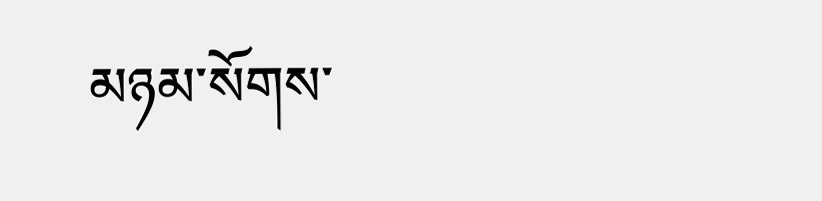མཉམ་སོགས་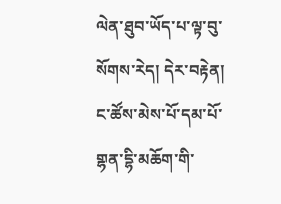ལེན་ཐུབ་ཡོད་པ་ལྟ་བུ་སོགས་རེད། དེར་བརྟེན། ང་ཚོས་མེས་པོ་དམ་པོ་གྷན་དྷི་མཆོག་གི་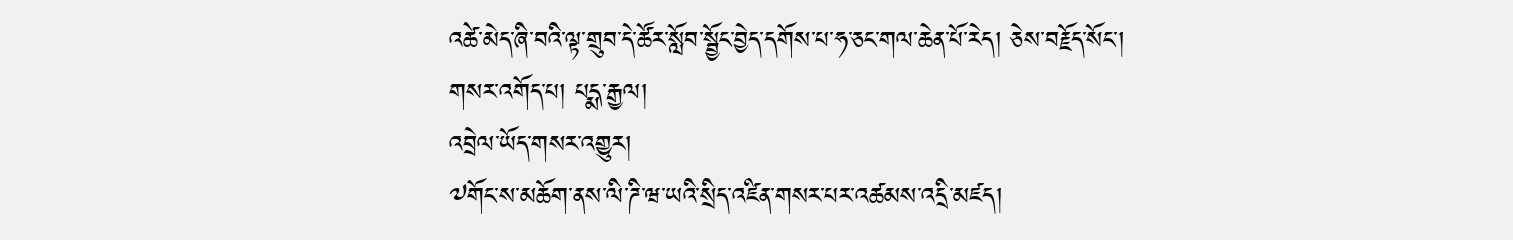འཚེ་མེད་ཞི་བའི་ལྟ་གྲུབ་དེ་ཚོར་སློབ་སྦྱོང་བྱེད་དགོས་པ་ཧ་ཅང་གལ་ཆེན་པོ་རེད། ཅེས་བརྗོད་སོང་།
གསར་འགོད་པ། པདྨ་རྒྱལ།
འབྲེལ་ཡོད་གསར་འགྱུར།
༧གོང་ས་མཆོག་ནས་ལི་ཌི་ཝ་ཡའི་སྲིད་འཛིན་གསར་པར་འཚམས་འདྲི་མཛད།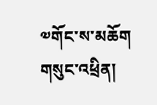༧གོང་ས་མཆོག གསུང་འཕྲིན།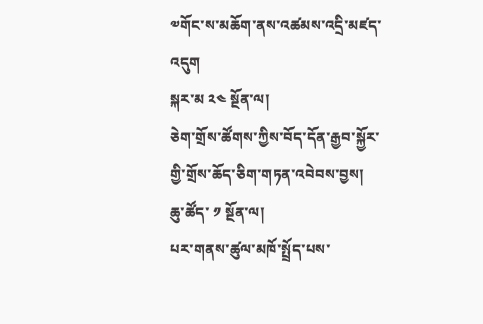༧གོང་ས་མཆོག་ནས་འཚམས་འདྲི་མཛད་འདུག
སྐར་མ ༢༤ སྔོན་ལ།
ཅེག་གྲོས་ཚོགས་ཀྱིས་བོད་དོན་རྒྱབ་སྐྱོར་གྱི་གྲོས་ཆོད་ཅིག་གཏན་འབེབས་བྱས།
ཆུ་ཚོད་ ༡ སྔོན་ལ།
པར་གནས་ཚུལ་མཁོ་སྤྲོད་པས་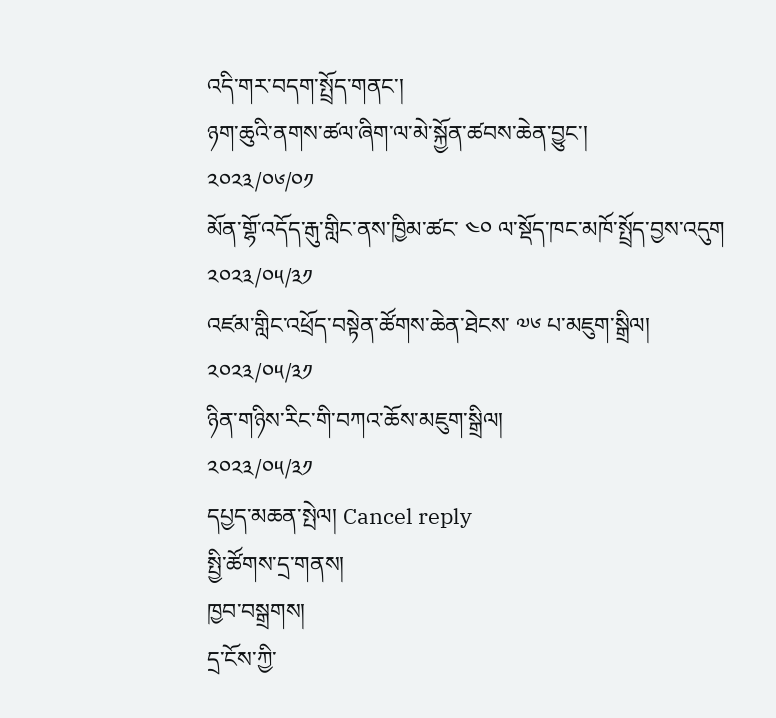འདི་གར་བདག་སྤྲོད་གནང་།
ཉག་ཆུའི་ནགས་ཚལ་ཞིག་ལ་མེ་སྐྱོན་ཚབས་ཆེན་བྱུང་།
༢༠༢༣/༠༦/༠༡
མོན་གྷོ་འདོད་རྒུ་གླིང་ནས་ཁྱིམ་ཚང་ ༤༠ ལ་སྡོད་ཁང་མཁོ་སྤྲོད་བྱས་འདུག
༢༠༢༣/༠༥/༣༡
འཛམ་གླིང་འཕྲོད་བསྟེན་ཚོགས་ཆེན་ཐེངས་ ༧༦ པ་མཇུག་སྒྲིལ།
༢༠༢༣/༠༥/༣༡
ཉིན་གཉིས་རིང་གི་བཀའ་ཆོས་མཇུག་སྒྲིལ།
༢༠༢༣/༠༥/༣༡
དཔྱད་མཆན་སྤེལ། Cancel reply
སྤྱི་ཚོགས་དྲ་གནས།
ཁྱབ་བསྒྲགས།
དྲ་ངོས་ཀྱི་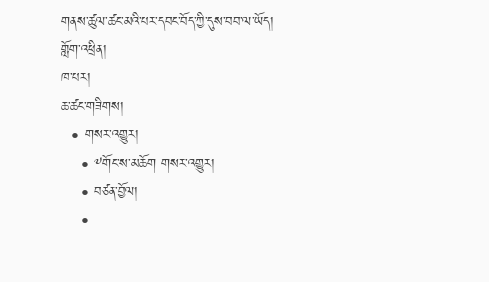གནས་ཚུལ་ཚང་མའི་པར་དབང་བོད་ཀྱི་དུས་བབ་ལ་ཡོད།
གློག་འཕྲིན།
ཁ་པར།
ཆ་ཚང་གཟིགས།
  • གསར་འགྱུར།
    • ༸གོང་ས་མཆོག གསར་འགྱུར།
    • བཙན་བྱོལ།
    •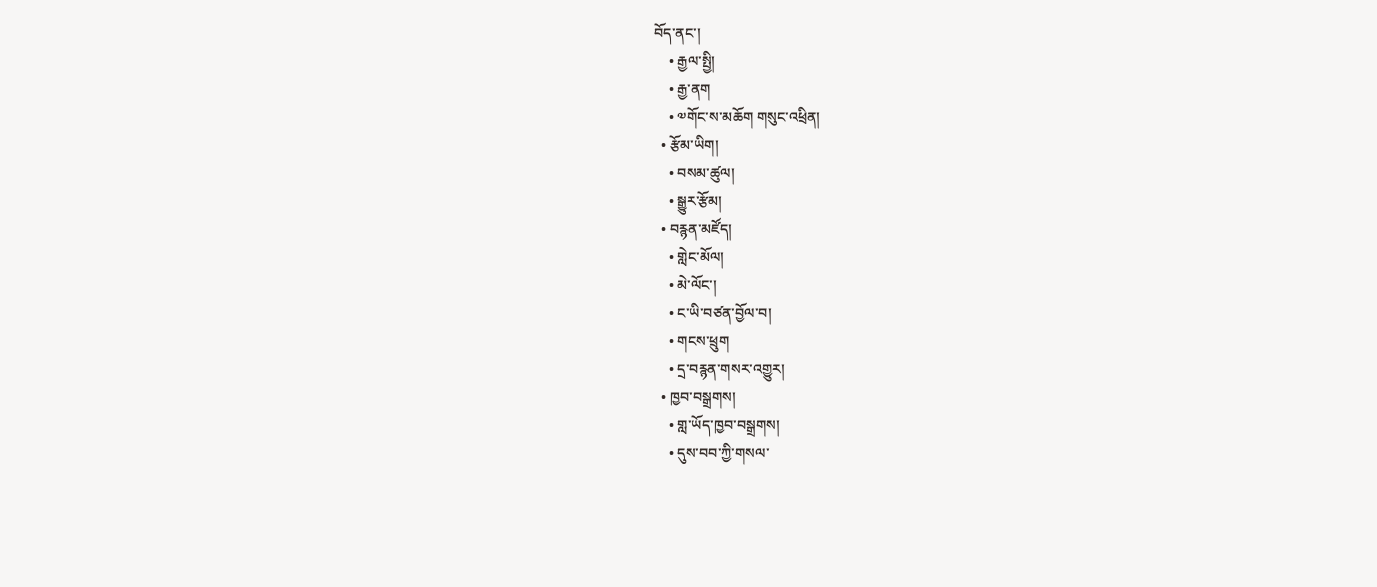བོད་ནང་།
    • རྒྱལ་སྤྱི།
    • རྒྱ་ནག
    • ༧གོང་ས་མཆོག གསུང་འཕྲིན།
  • རྩོམ་ཡིག།
    • བསམ་ཚུལ།
    • སྒྱུར་རྩོམ།
  • བརྙན་མཛོད།
    • གླེང་མོལ།
    • མེ་ལོང་།
    • ང་ཡི་བཙན་བྱོལ་བ།
    • གངས་ཕྲུག
    • དྲ་བརྙན་གསར་འགྱུར།
  • ཁྱབ་བསྒྲགས།
    • གླ་ཡོད་ཁྱབ་བསྒྲགས།
    • དུས་བབ་ཀྱི་གསལ་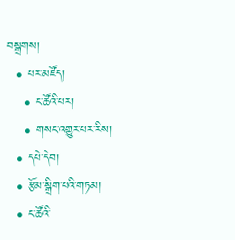བསྒྲགས།
  • པར་མཛོད།
    • ང་ཚོའི་པར།
    • གསང་འགྱུར་པར་རིས།
  • དཔེ་དེབ།
  • རྩོམ་སྒྲིག་པའི་གཏམ།
  • ང་ཚོའི་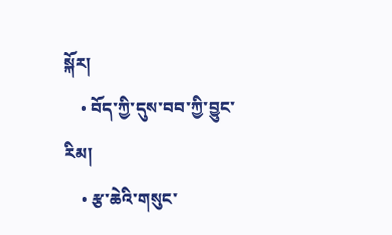སྐོར།
    • བོད་ཀྱི་དུས་བབ་ཀྱི་བྱུང་རིམ།
    • རྩ་ཆེའི་གསུང་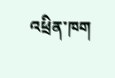འཕྲིན་ཁག